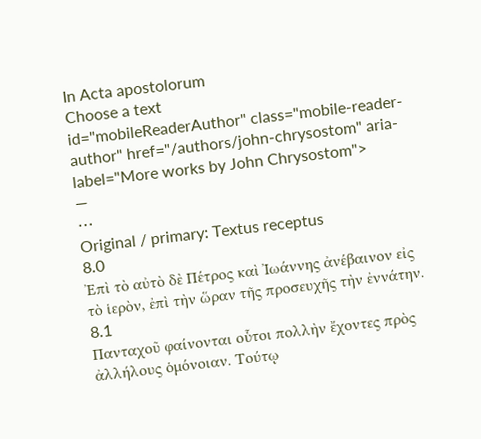In Acta apostolorum
Choose a text
id="mobileReaderAuthor" class="mobile-reader-author" href="/authors/john-chrysostom" aria-label="More works by John Chrysostom">
—
⋯
Original / primary: Textus receptus
8.0
Ἐπὶ τὸ αὐτὸ δὲ Πέτρος καὶ Ἰωάννης ἀνέβαινον εἰς τὸ ἱερὸν, ἐπὶ τὴν ὥραν τῆς προσευχῆς τὴν ἐννάτην.
8.1
Πανταχοῦ φαίνονται οὗτοι πολλὴν ἔχοντες πρὸς ἀλλήλους ὁµόνοιαν. Τούτῳ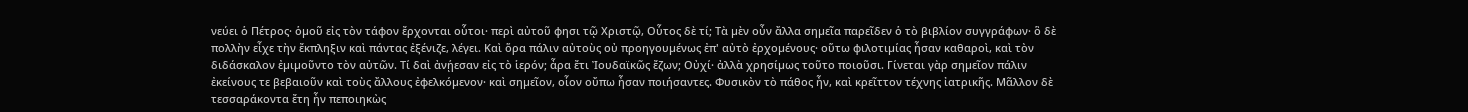νεύει ὁ Πέτρος· ὁµοῦ εἰς τὸν τάφον ἔρχονται οὗτοι· περὶ αὐτοῦ φησι τῷ Χριστῷ, Οὗτος δὲ τί; Τὰ µὲν οὖν ἄλλα σηµεῖα παρεῖδεν ὁ τὸ βιβλίον συγγράφων· ὃ δὲ πολλὴν εἶχε τὴν ἔκπληξιν καὶ πάντας ἐξένιζε, λέγει. Καὶ ὅρα πάλιν αὐτοὺς οὐ προηγουµένως ἐπ' αὐτὸ ἐρχοµένους· οὕτω φιλοτιµίας ἦσαν καθαροὶ, καὶ τὸν διδάσκαλον ἐµιµοῦντο τὸν αὐτῶν. Τί δαὶ ἀνῄεσαν εἰς τὸ ἱερόν; ἆρα ἔτι Ἰουδαϊκῶς ἔζων; Οὐχί· ἀλλὰ χρησίµως τοῦτο ποιοῦσι. Γίνεται γὰρ σηµεῖον πάλιν ἐκείνους τε βεβαιοῦν καὶ τοὺς ἄλλους ἐφελκόµενον· καὶ σηµεῖον, οἷον οὔπω ἦσαν ποιήσαντες. Φυσικὸν τὸ πάθος ἦν, καὶ κρεῖττον τέχνης ἰατρικῆς. Μᾶλλον δὲ τεσσαράκοντα ἔτη ἦν πεποιηκὼς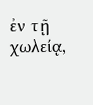ἐν τῇ χωλείᾳ,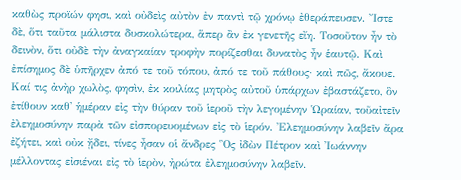καθὼς προϊών φησι, καὶ οὐδεὶς αὐτὸν ἐν παντὶ τῷ χρόνῳ ἐθεράπευσεν. Ἴστε δὲ, ὅτι ταῦτα µάλιστα δυσκολώτερα, ἅπερ ἂν ἐκ γενετῆς εἴη. Τοσοῦτον ἦν τὸ δεινὸν, ὅτι οὐδὲ τὴν ἀναγκαίαν τροφὴν πορίζεσθαι δυνατὸς ἦν ἑαυτῷ. Καὶ ἐπίσηµος δὲ ὑπῆρχεν ἀπό τε τοῦ τόπου, ἀπό τε τοῦ πάθους· καὶ πῶς, ἄκουε. Καί τις ἀνὴρ χωλὸς, φησὶν, ἐκ κοιλίας µητρὸς αὐτοῦ ὑπάρχων ἐβαστάζετο, ὃν ἐτίθουν καθ' ἡµέραν εἰς τὴν θύραν τοῦ ἱεροῦ τὴν λεγοµένην Ὡραίαν, τοῦαἰτεῖν ἐλεηµοσύνην παρὰ τῶν εἰσπορευοµένων εἰς τὸ ἱερόν. Ἐλεηµοσύνην λαβεῖν ἄρα ἐζήτει, καὶ οὐκ ᾔδει, τίνες ἦσαν οἱ ἄνδρες Ὃς ἰδὼν Πέτρον καὶ Ἰωάννην µέλλοντας εἰσιέναι εἰς τὸ ἱερὸν, ἠρώτα ἐλεηµοσύνην λαβεῖν.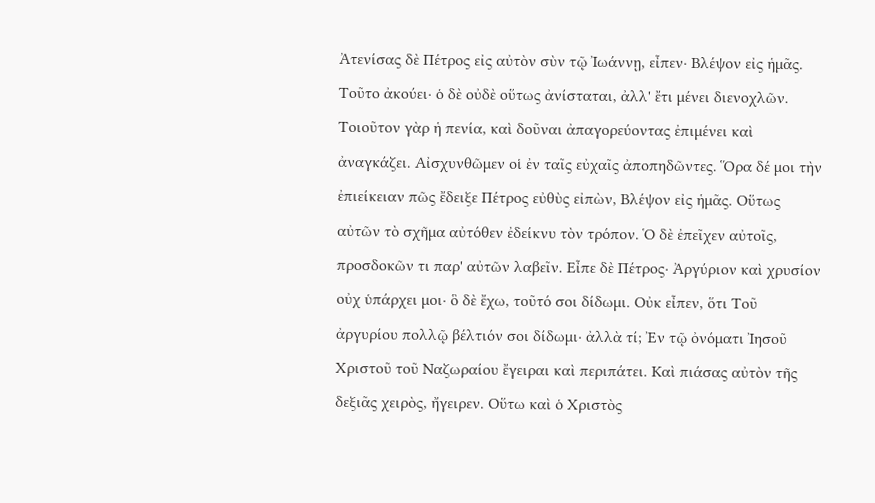Ἀτενίσας δὲ Πέτρος εἰς αὐτὸν σὺν τῷ Ἰωάννῃ, εἶπεν· Βλέψον εἰς ἡµᾶς. Τοῦτο ἀκούει· ὁ δὲ οὐδὲ οὕτως ἀνίσταται, ἀλλ' ἔτι µένει διενοχλῶν. Τοιοῦτον γὰρ ἡ πενία, καὶ δοῦναι ἀπαγορεύοντας ἐπιµένει καὶ ἀναγκάζει. Αἰσχυνθῶµεν οἱ ἐν ταῖς εὐχαῖς ἀποπηδῶντες. Ὅρα δέ µοι τὴν ἐπιείκειαν πῶς ἔδειξε Πέτρος εὐθὺς εἰπὼν, Βλέψον εἰς ἡµᾶς. Οὕτως αὐτῶν τὸ σχῆµα αὐτόθεν ἐδείκνυ τὸν τρόπον. Ὁ δὲ ἐπεῖχεν αὐτοῖς, προσδοκῶν τι παρ' αὐτῶν λαβεῖν. Εἶπε δὲ Πέτρος· Ἀργύριον καὶ χρυσίον οὐχ ὑπάρχει µοι· ὃ δὲ ἔχω, τοῦτό σοι δίδωµι. Οὐκ εἶπεν, ὅτι Τοῦ ἀργυρίου πολλῷ βέλτιόν σοι δίδωµι· ἀλλὰ τί; Ἐν τῷ ὀνόµατι Ἰησοῦ Χριστοῦ τοῦ Ναζωραίου ἔγειραι καὶ περιπάτει. Καὶ πιάσας αὐτὸν τῆς δεξιᾶς χειρὸς, ἤγειρεν. Οὕτω καὶ ὁ Χριστὸς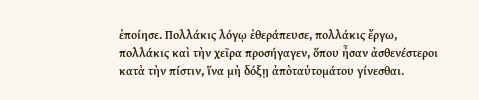ἐποίησε. Πολλάκις λόγῳ ἐθεράπευσε, πολλάκις ἔργω, πολλάκις καὶ τὴν χεῖρα προσήγαγεν, ὅπου ἦσαν ἀσθενέστεροι κατὰ τὴν πίστιν, ἵνα µὴ δόξῃ ἀπὸταὐτοµάτου γίνεσθαι.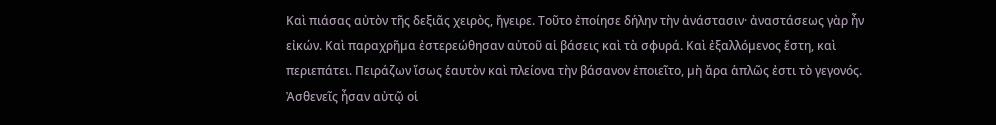Καὶ πιάσας αὐτὸν τῆς δεξιᾶς χειρὸς, ἤγειρε. Τοῦτο ἐποίησε δήλην τὴν ἀνάστασιν· ἀναστάσεως γὰρ ἦν εἰκών. Καὶ παραχρῆµα ἐστερεώθησαν αὐτοῦ αἱ βάσεις καὶ τὰ σφυρά. Καὶ ἐξαλλόµενος ἔστη, καὶ περιεπάτει. Πειράζων ἴσως ἑαυτὸν καὶ πλείονα τὴν βάσανον ἐποιεῖτο, µὴ ἄρα ἁπλῶς ἐστι τὸ γεγονός. Ἀσθενεῖς ἦσαν αὐτῷ οἱ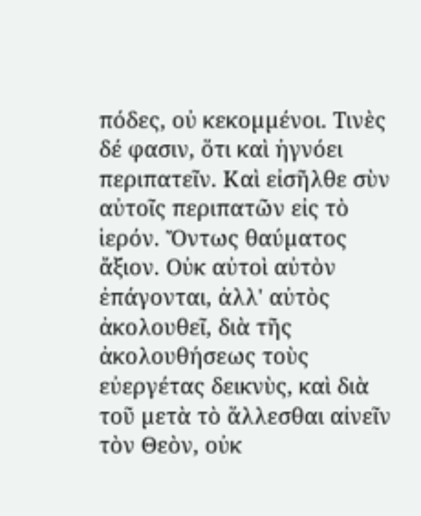πόδες, οὐ κεκοµµένοι. Τινὲς δέ φασιν, ὅτι καὶ ἠγνόει περιπατεῖν. Καὶ εἰσῆλθε σὺν αὐτοῖς περιπατῶν εἰς τὸ ἱερόν. Ὄντως θαύµατος ἄξιον. Οὐκ αὐτοὶ αὐτὸν ἐπάγονται, ἀλλ' αὐτὸς ἀκολουθεῖ, διὰ τῆς ἀκολουθήσεως τοὺς εὐεργέτας δεικνὺς, καὶ διὰ τοῦ µετὰ τὸ ἅλλεσθαι αἰνεῖν τὸν Θεὸν, οὐκ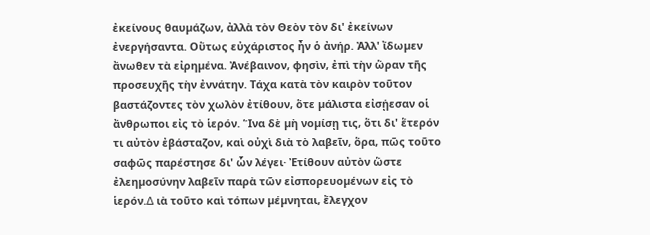ἐκείνους θαυµάζων, ἀλλὰ τὸν Θεὸν τὸν δι' ἐκείνων ἐνεργήσαντα. Οὕτως εὐχάριστος ἦν ὁ ἀνήρ. Ἀλλ' ἴδωµεν ἄνωθεν τὰ εἰρηµένα. Ἀνέβαινον, φησὶν, ἐπὶ τὴν ὥραν τῆς προσευχῆς τὴν ἐννάτην. Τάχα κατὰ τὸν καιρὸν τοῦτον βαστάζοντες τὸν χωλὸν ἐτίθουν, ὅτε µάλιστα εἰσῄεσαν οἱ ἄνθρωποι εἰς τὸ ἱερόν. Ἵνα δὲ µὴ νοµίσῃ τις, ὅτι δι' ἕτερόν τι αὐτὸν ἐβάσταζον, καὶ οὐχὶ διὰ τὸ λαβεῖν, ὅρα, πῶς τοῦτο σαφῶς παρέστησε δι' ὧν λέγει· Ἐτίθουν αὐτὸν ὥστε ἐλεηµοσύνην λαβεῖν παρὰ τῶν εἰσπορευοµένων εἰς τὸ ἱερόν.∆ ιὰ τοῦτο καὶ τόπων µέµνηται, ἔλεγχον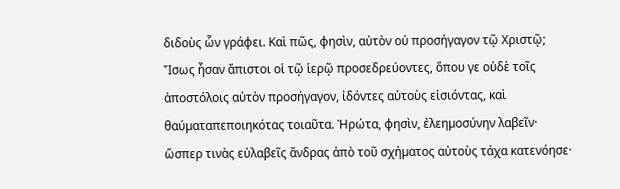διδοὺς ὧν γράφει. Καὶ πῶς, φησὶν, αὐτὸν οὐ προσήγαγον τῷ Χριστῷ; Ἴσως ἦσαν ἄπιστοι οἱ τῷ ἱερῷ προσεδρεύοντες, ὅπου γε οὐδὲ τοῖς ἀποστόλοις αὐτὸν προσήγαγον, ἰδόντες αὐτοὺς εἰσιόντας, καὶ θαύµαταπεποιηκότας τοιαῦτα. Ἠρώτα, φησὶν, ἐλεηµοσύνην λαβεῖν· ὥσπερ τινὰς εὐλαβεῖς ἄνδρας ἀπὸ τοῦ σχήµατος αὐτοὺς τάχα κατενόησε·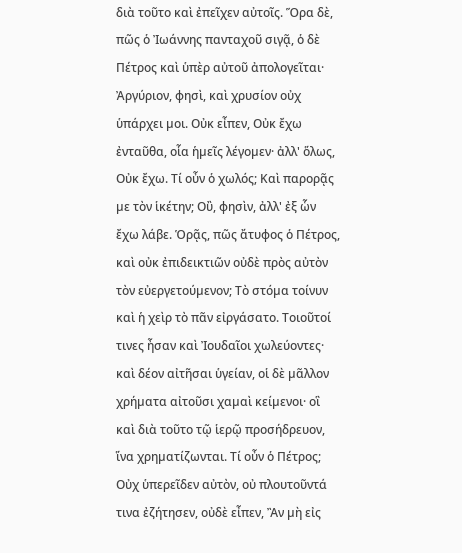διὰ τοῦτο καὶ ἐπεῖχεν αὐτοῖς. Ὅρα δὲ, πῶς ὁ Ἰωάννης πανταχοῦ σιγᾷ, ὁ δὲ Πέτρος καὶ ὑπὲρ αὐτοῦ ἀπολογεῖται· Ἀργύριον, φησὶ, καὶ χρυσίον οὐχ ὑπάρχει µοι. Οὐκ εἶπεν, Οὐκ ἔχω ἐνταῦθα, οἷα ἡµεῖς λέγοµεν· ἀλλ' ὅλως, Οὐκ ἔχω. Τί οὖν ὁ χωλός; Καὶ παρορᾷς µε τὸν ἱκέτην; Οὒ, φησὶν, ἀλλ' ἐξ ὧν ἔχω λάβε. Ὁρᾷς, πῶς ἄτυφος ὁ Πέτρος, καὶ οὐκ ἐπιδεικτιῶν οὐδὲ πρὸς αὐτὸν τὸν εὐεργετούµενον; Τὸ στόµα τοίνυν καὶ ἡ χεὶρ τὸ πᾶν εἰργάσατο. Τοιοῦτοί τινες ἦσαν καὶ Ἰουδαῖοι χωλεύοντες· καὶ δέον αἰτῆσαι ὑγείαν, οἱ δὲ µᾶλλον χρήµατα αἰτοῦσι χαµαὶ κείµενοι· οἳ καὶ διὰ τοῦτο τῷ ἱερῷ προσήδρευον, ἵνα χρηµατίζωνται. Τί οὖν ὁ Πέτρος; Οὐχ ὑπερεῖδεν αὐτὸν, οὐ πλουτοῦντά τινα ἐζήτησεν, οὐδὲ εἶπεν, Ἂν µὴ εἰς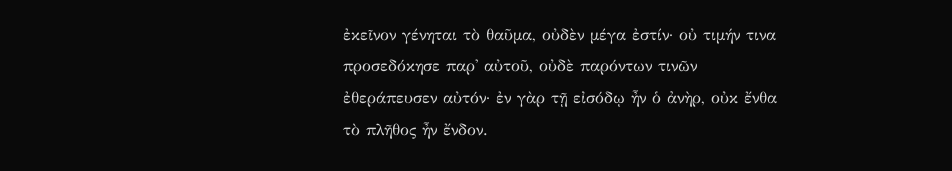ἐκεῖνον γένηται τὸ θαῦµα, οὐδὲν µέγα ἐστίν· οὐ τιµήν τινα προσεδόκησε παρ' αὐτοῦ, οὐδὲ παρόντων τινῶν ἐθεράπευσεν αὐτόν· ἐν γὰρ τῇ εἰσόδῳ ἦν ὁ ἀνὴρ, οὐκ ἔνθα τὸ πλῆθος ἦν ἔνδον.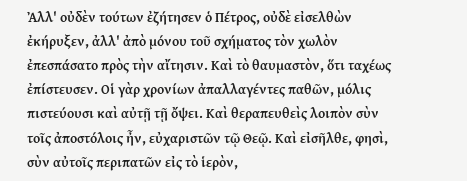Ἀλλ' οὐδὲν τούτων ἐζήτησεν ὁ Πέτρος, οὐδὲ εἰσελθὼν ἐκήρυξεν, ἀλλ' ἀπὸ µόνου τοῦ σχήµατος τὸν χωλὸν ἐπεσπάσατο πρὸς τὴν αἴτησιν. Καὶ τὸ θαυµαστὸν, ὅτι ταχέως ἐπίστευσεν. Οἱ γὰρ χρονίων ἀπαλλαγέντες παθῶν, µόλις πιστεύουσι καὶ αὐτῇ τῇ ὄψει. Καὶ θεραπευθεὶς λοιπὸν σὺν τοῖς ἀποστόλοις ἦν, εὐχαριστῶν τῷ Θεῷ. Καὶ εἰσῆλθε, φησὶ, σὺν αὐτοῖς περιπατῶν εἰς τὸ ἱερὸν,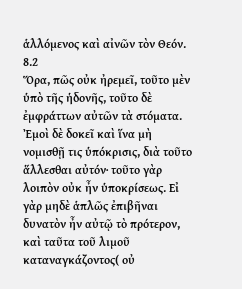ἁλλόµενος καὶ αἰνῶν τὸν Θεόν.
8.2
Ὅρα, πῶς οὐκ ἠρεµεῖ, τοῦτο µὲν ὑπὸ τῆς ἡδονῆς, τοῦτο δὲ ἐµφράττων αὐτῶν τὰ στόµατα. Ἐµοὶ δὲ δοκεῖ καὶ ἵνα µὴ νοµισθῇ τις ὑπόκρισις, διὰ τοῦτο ἅλλεσθαι αὐτόν· τοῦτο γὰρ λοιπὸν οὐκ ἦν ὑποκρίσεως. Εἰ γὰρ µηδὲ ἁπλῶς ἐπιβῆναι δυνατὸν ἦν αὐτῷ τὸ πρότερον, καὶ ταῦτα τοῦ λιµοῦ καταναγκάζοντος( οὐ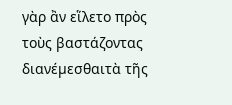γὰρ ἂν εἵλετο πρὸς τοὺς βαστάζοντας διανέµεσθαιτὰ τῆς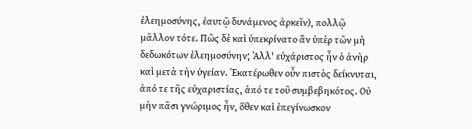ἐλεηµοσύνης, ἑαυτῷ δυνάµενος ἀρκεῖν), πολλῷ µᾶλλον τότε. Πῶς δὲ καὶ ὑπεκρίνατο ἂν ὑπὲρ τῶν µὴ δεδωκότων ἐλεηµοσύνην; Ἀλλ' εὐχάριστος ἦν ὁ ἀνὴρ καὶ µετὰ τὴν ὑγείαν. Ἑκατέρωθεν οὖν πιστὸς δείκνυται, ἀπό τε τῆς εὐχαριστίας, ἀπό τε τοῦ συµβεβηκότος. Οὐ µὴν πᾶσι γνώριµος ἦν, ὅθεν καὶ ἐπεγίνωσκον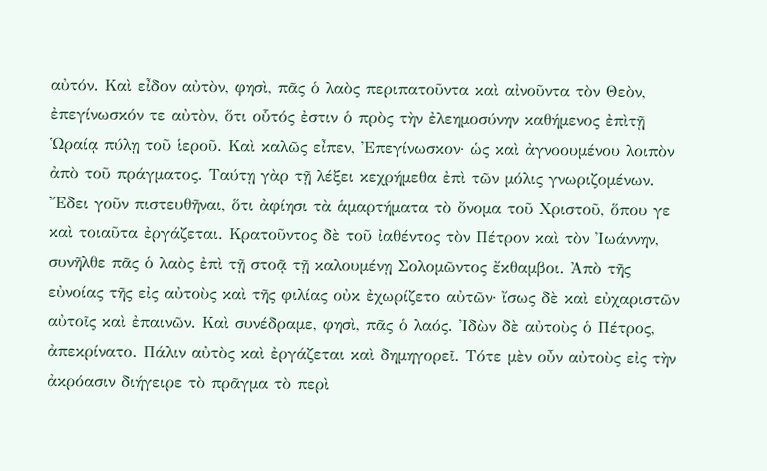αὐτόν. Καὶ εἶδον αὐτὸν, φησὶ, πᾶς ὁ λαὸς περιπατοῦντα καὶ αἰνοῦντα τὸν Θεὸν, ἐπεγίνωσκόν τε αὐτὸν, ὅτι οὗτός ἐστιν ὁ πρὸς τὴν ἐλεηµοσύνην καθήµενος ἐπὶτῇ Ὡραίᾳ πύλῃ τοῦ ἱεροῦ. Καὶ καλῶς εἶπεν, Ἐπεγίνωσκον· ὡς καὶ ἀγνοουµένου λοιπὸν ἀπὸ τοῦ πράγµατος. Ταύτῃ γὰρ τῇ λέξει κεχρήµεθα ἐπὶ τῶν µόλις γνωριζοµένων. Ἔδει γοῦν πιστευθῆναι, ὅτι ἀφίησι τὰ ἁµαρτήµατα τὸ ὄνοµα τοῦ Χριστοῦ, ὅπου γε καὶ τοιαῦτα ἐργάζεται. Κρατοῦντος δὲ τοῦ ἰαθέντος τὸν Πέτρον καὶ τὸν Ἰωάννην, συνῆλθε πᾶς ὁ λαὸς ἐπὶ τῇ στοᾷ τῇ καλουµένῃ Σολοµῶντος ἔκθαµβοι. Ἀπὸ τῆς εὐνοίας τῆς εἰς αὐτοὺς καὶ τῆς φιλίας οὐκ ἐχωρίζετο αὐτῶν· ἴσως δὲ καὶ εὐχαριστῶν αὐτοῖς καὶ ἐπαινῶν. Καὶ συνέδραµε, φησὶ, πᾶς ὁ λαός. Ἰδὼν δὲ αὐτοὺς ὁ Πέτρος, ἀπεκρίνατο. Πάλιν αὐτὸς καὶ ἐργάζεται καὶ δηµηγορεῖ. Τότε µὲν οὖν αὐτοὺς εἰς τὴν ἀκρόασιν διήγειρε τὸ πρᾶγµα τὸ περὶ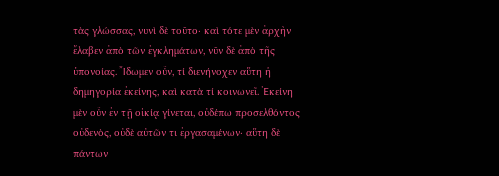τὰς γλώσσας, νυνὶ δὲ τοῦτο· καὶ τότε µὲν ἀρχὴν ἔλαβεν ἀπὸ τῶν ἐγκληµάτων, νῦν δὲ ἀπὸ τῆς ὑπονοίας. Ἴδωµεν οὖν, τί διενήνοχεν αὕτη ἡ δηµηγορία ἐκείνης, καὶ κατὰ τί κοινωνεῖ. Ἐκείνη µὲν οὖν ἐν τῇ οἰκίᾳ γίνεται, οὐδέπω προσελθόντος οὐδενὸς, οὐδὲ αὐτῶν τι ἐργασαµένων· αὕτη δὲ πάντων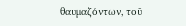θαυµαζόντων, τοῦ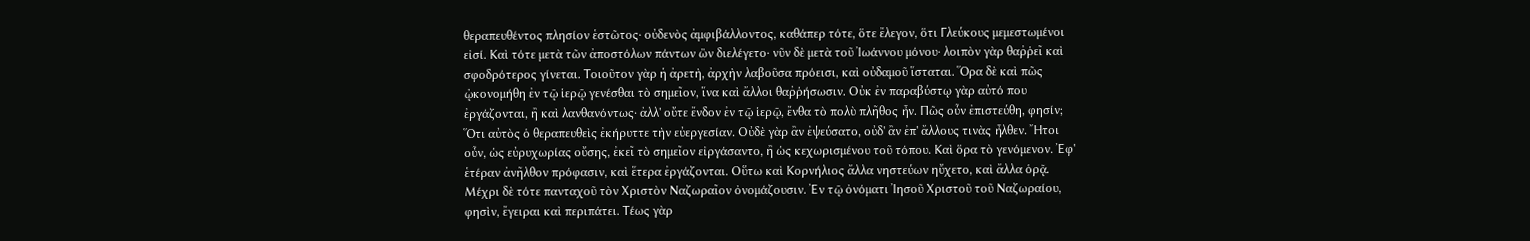θεραπευθέντος πλησίον ἑστῶτος· οὐδενὸς ἀµφιβάλλοντος, καθάπερ τότε, ὅτε ἔλεγον, ὅτι Γλεύκους µεµεστωµένοι εἰσί. Καὶ τότε µετὰ τῶν ἀποστόλων πάντων ὢν διελέγετο· νῦν δὲ µετὰ τοῦ Ἰωάννου µόνου· λοιπὸν γὰρ θαῤῥεῖ καὶ σφοδρότερος γίνεται. Τοιοῦτον γὰρ ἡ ἀρετὴ, ἀρχὴν λαβοῦσα πρόεισι, καὶ οὐδαµοῦ ἵσταται. Ὅρα δὲ καὶ πῶς ᾠκονοµήθη ἐν τῷ ἱερῷ γενέσθαι τὸ σηµεῖον, ἵνα καὶ ἄλλοι θαῤῥήσωσιν. Οὐκ ἐν παραβύστῳ γὰρ αὐτό που ἐργάζονται, ἢ καὶ λανθανόντως· ἀλλ' οὔτε ἔνδον ἐν τῷ ἱερῷ, ἔνθα τὸ πολὺ πλῆθος ἦν. Πῶς οὖν ἐπιστεύθη, φησίν; Ὅτι αὐτὸς ὁ θεραπευθεὶς ἐκήρυττε τὴν εὐεργεσίαν. Οὐδὲ γὰρ ἂν ἐψεύσατο, οὐδ' ἂν ἐπ' ἄλλους τινὰς ἦλθεν. Ἤτοι οὖν, ὡς εὐρυχωρίας οὔσης, ἐκεῖ τὸ σηµεῖον εἰργάσαντο, ἢ ὡς κεχωρισµένου τοῦ τόπου. Καὶ ὅρα τὸ γενόµενον. Ἐφ' ἑτέραν ἀνῆλθον πρόφασιν, καὶ ἕτερα ἐργάζονται. Οὕτω καὶ Κορνήλιος ἄλλα νηστεύων ηὔχετο, καὶ ἄλλα ὁρᾷ. Μέχρι δὲ τότε πανταχοῦ τὸν Χριστὸν Ναζωραῖον ὀνοµάζουσιν. Ἐν τῷ ὀνόµατι Ἰησοῦ Χριστοῦ τοῦ Ναζωραίου, φησὶν, ἔγειραι καὶ περιπάτει. Τέως γὰρ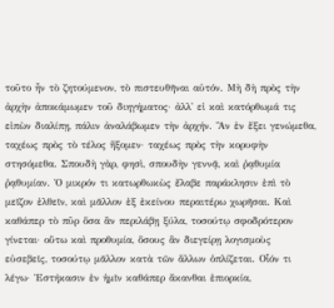τοῦτο ἦν τὸ ζητούµενον, τὸ πιστευθῆναι αὐτόν. Μὴ δὴ πρὸς τὴν ἀρχὴν ἀποκάµωµεν τοῦ διηγήµατος· ἀλλ' εἰ καὶ κατόρθωµά τις εἰπὼν διαλίπῃ, πάλιν ἀναλάβωµεν τὴν ἀρχήν. Ἂν ἐν ἕξει γενώµεθα, ταχέως πρὸς τὸ τέλος ἥξοµεν· ταχέως πρὸς τὴν κορυφὴν στησόµεθα. Σπουδὴ γὰρ, φησὶ, σπουδὴν γεννᾷ, καὶ ῥᾳθυµία ῥᾳθυµίαν. Ὁ µικρόν τι κατωρθωκὼς ἔλαβε παράκλησιν ἐπὶ τὸ µεῖζον ἐλθεῖν, καὶ µᾶλλον ἐξ ἐκείνου περαιτέρω χωρῆσαι. Καὶ καθάπερ τὸ πῦρ ὅσα ἂν περιλάβῃ ξύλα, τοσούτῳ σφοδρότερον γίνεται· οὕτω καὶ προθυµία, ὅσους ἂν διεγείρῃ λογισµοὺς εὐσεβεῖς, τοσούτῳ µᾶλλον κατὰ τῶν ἄλλων ὁπλίζεται. Οἷόν τι λέγω· Ἑστήκασιν ἐν ἡµῖν καθάπερ ἄκανθαι ἐπιορκία,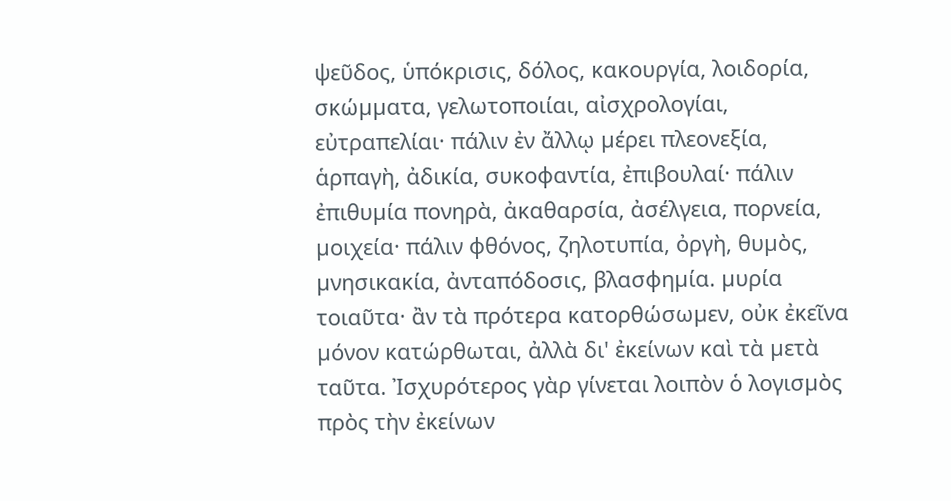ψεῦδος, ὑπόκρισις, δόλος, κακουργία, λοιδορία, σκώµµατα, γελωτοποιίαι, αἰσχρολογίαι, εὐτραπελίαι· πάλιν ἐν ἄλλῳ µέρει πλεονεξία, ἁρπαγὴ, ἀδικία, συκοφαντία, ἐπιβουλαί· πάλιν ἐπιθυµία πονηρὰ, ἀκαθαρσία, ἀσέλγεια, πορνεία, µοιχεία· πάλιν φθόνος, ζηλοτυπία, ὀργὴ, θυµὸς, µνησικακία, ἀνταπόδοσις, βλασφηµία. µυρία τοιαῦτα· ἂν τὰ πρότερα κατορθώσωµεν, οὐκ ἐκεῖνα µόνον κατώρθωται, ἀλλὰ δι' ἐκείνων καὶ τὰ µετὰ ταῦτα. Ἰσχυρότερος γὰρ γίνεται λοιπὸν ὁ λογισµὸς πρὸς τὴν ἐκείνων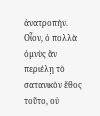ἀνατροπήν. Οἶον, ὁ πολλὰ ὀµνὺς ἂν περιέλῃ τὸ σατανικὸν ἔθος τοῦτο, οὐ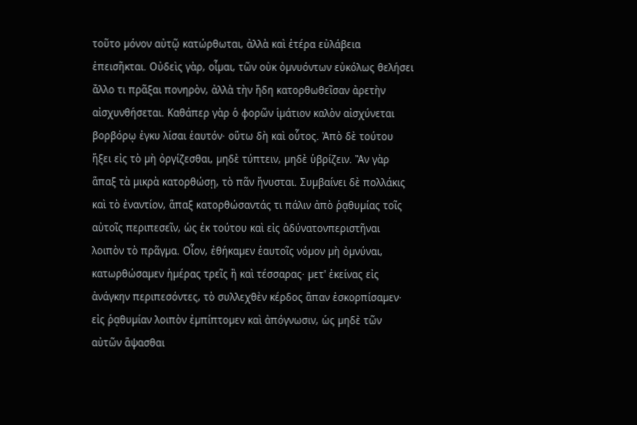τοῦτο µόνον αὐτῷ κατώρθωται, ἀλλὰ καὶ ἑτέρα εὐλάβεια ἐπεισῆκται. Οὐδεὶς γὰρ, οἶµαι, τῶν οὐκ ὀµνυόντων εὐκόλως θελήσει ἄλλο τι πρᾶξαι πονηρὸν, ἀλλὰ τὴν ἤδη κατορθωθεῖσαν ἀρετὴν αἰσχυνθήσεται. Καθάπερ γὰρ ὁ φορῶν ἱµάτιον καλὸν αἰσχύνεται βορβόρῳ ἐγκυ λίσαι ἑαυτόν· οὕτω δὴ καὶ οὗτος. Ἀπὸ δὲ τούτου ἥξει εἰς τὸ µὴ ὀργίζεσθαι, µηδὲ τύπτειν, µηδὲ ὑβρίζειν. Ἂν γὰρ ἅπαξ τὰ µικρὰ κατορθώσῃ, τὸ πᾶν ἤνυσται. Συµβαίνει δὲ πολλάκις καὶ τὸ ἐναντίον, ἅπαξ κατορθώσαντάς τι πάλιν ἀπὸ ῥᾳθυµίας τοῖς αὐτοῖς περιπεσεῖν, ὡς ἐκ τούτου καὶ εἰς ἀδύνατονπεριστῆναι λοιπὸν τὸ πρᾶγµα. Οἷον, ἐθήκαµεν ἑαυτοῖς νόµον µὴ ὀµνύναι, κατωρθώσαµεν ἡµέρας τρεῖς ἢ καὶ τέσσαρας· µετ' ἐκείνας εἰς ἀνάγκην περιπεσόντες, τὸ συλλεχθὲν κέρδος ἅπαν ἐσκορπίσαµεν· εἰς ῥᾳθυµίαν λοιπὸν ἐµπίπτοµεν καὶ ἀπόγνωσιν, ὡς µηδὲ τῶν αὐτῶν ἅψασθαι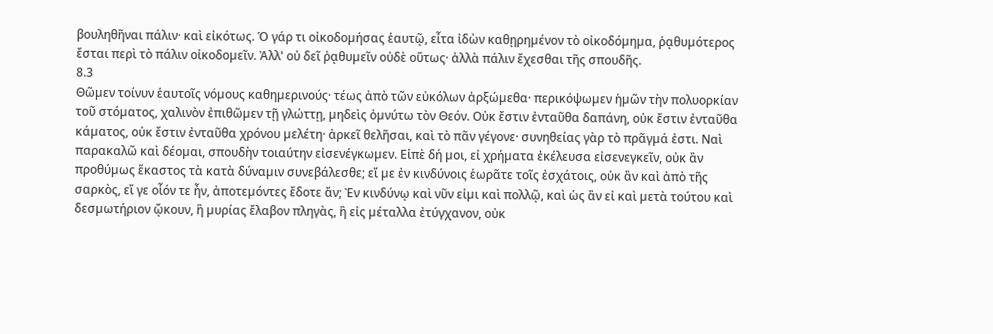βουληθῆναι πάλιν· καὶ εἰκότως. Ὁ γάρ τι οἰκοδοµήσας ἑαυτῷ, εἶτα ἰδὼν καθῃρηµένον τὸ οἰκοδόµηµα, ῥᾳθυµότερος ἔσται περὶ τὸ πάλιν οἰκοδοµεῖν. Ἀλλ' οὐ δεῖ ῥᾳθυµεῖν οὐδὲ οὕτως· ἀλλὰ πάλιν ἔχεσθαι τῆς σπουδῆς.
8.3
Θῶµεν τοίνυν ἑαυτοῖς νόµους καθηµερινούς· τέως ἀπὸ τῶν εὐκόλων ἀρξώµεθα· περικόψωµεν ἡµῶν τὴν πολυορκίαν τοῦ στόµατος, χαλινὸν ἐπιθῶµεν τῇ γλώττῃ, µηδεὶς ὀµνύτω τὸν Θεόν. Οὐκ ἔστιν ἐνταῦθα δαπάνη, οὐκ ἔστιν ἐνταῦθα κάµατος, οὐκ ἔστιν ἐνταῦθα χρόνου µελέτη· ἀρκεῖ θελῆσαι, καὶ τὸ πᾶν γέγονε· συνηθείας γὰρ τὸ πρᾶγµά ἐστι. Ναὶ παρακαλῶ καὶ δέοµαι, σπουδὴν τοιαύτην εἰσενέγκωµεν. Εἰπὲ δή µοι, εἰ χρήµατα ἐκέλευσα εἰσενεγκεῖν, οὐκ ἂν προθύµως ἕκαστος τὰ κατὰ δύναµιν συνεβάλεσθε; εἴ µε ἐν κινδύνοις ἑωρᾶτε τοῖς ἐσχάτοις, οὐκ ἂν καὶ ἀπὸ τῆς σαρκὸς, εἴ γε οἷόν τε ἦν, ἀποτεµόντες ἔδοτε ἄν; Ἐν κινδύνῳ καὶ νῦν εἰµι καὶ πολλῷ, καὶ ὡς ἂν εἰ καὶ µετὰ τούτου καὶ δεσµωτήριον ᾤκουν, ἢ µυρίας ἔλαβον πληγὰς, ἢ εἰς µέταλλα ἐτύγχανον, οὐκ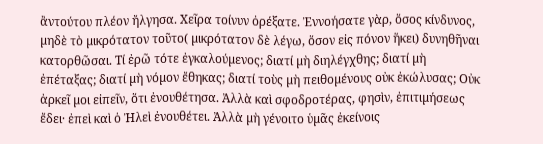ἂντούτου πλέον ἤλγησα. Χεῖρα τοίνυν ὀρέξατε. Ἐννοήσατε γὰρ, ὅσος κίνδυνος, µηδὲ τὸ µικρότατον τοῦτο( µικρότατον δὲ λέγω, ὅσον εἰς πόνον ἥκει) δυνηθῆναι κατορθῶσαι. Τί ἐρῶ τότε ἐγκαλούµενος; διατί µὴ διηλέγχθης; διατί µὴ ἐπέταξας; διατί µὴ νόµον ἔθηκας; διατί τοὺς µὴ πειθοµένους οὐκ ἐκώλυσας; Οὐκ ἀρκεῖ µοι εἰπεῖν, ὅτι ἐνουθέτησα. Ἀλλὰ καὶ σφοδροτέρας, φησὶν, ἐπιτιµήσεως ἔδει· ἐπεὶ καὶ ὁ Ἠλεὶ ἐνουθέτει. Ἀλλὰ µὴ γένοιτο ὑµᾶς ἐκείνοις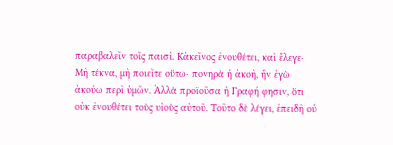παραβαλεῖν τοῖς παισί. Κἀκεῖνος ἐνουθέτει, καὶ ἔλεγε· Μὴ τέκνα, µὴ ποιεῖτε οὕτω· πονηρὰ ἡ ἀκοὴ, ἣν ἐγὼ ἀκούω περὶ ὑµῶν. Ἀλλὰ προϊοῦσα ἡ Γραφή φησιν, ὅτι οὐκ ἐνουθέτει τοὺς υἱοὺς αὐτοῦ. Τοῦτο δὲ λέγει, ἐπειδὴ οὐ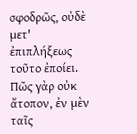σφοδρῶς, οὐδὲ µετ' ἐπιπλήξεως τοῦτο ἐποίει. Πῶς γὰρ οὐκ ἄτοπον, ἐν µὲν ταῖς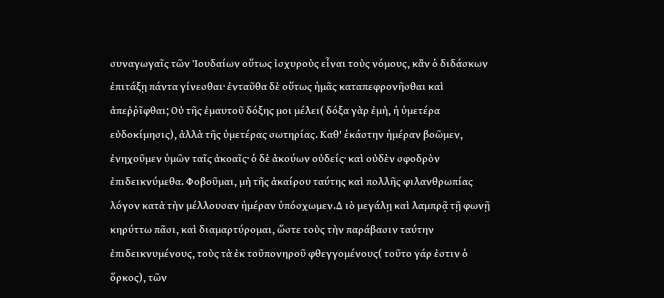συναγωγαῖς τῶν Ἰουδαίων οὕτως ἰσχυροὺς εἶναι τοὺς νόµους, κἂν ὁ διδάσκων ἐπιτάξῃ πάντα γίνεσθαι· ἐνταῦθα δὲ οὕτως ἡµᾶς καταπεφρονῆσθαι καὶ ἀπεῤῥῖφθαι; Οὐ τῆς ἐµαυτοῦ δόξης µοι µέλει( δόξα γὰρ ἐµὴ, ἡ ὑµετέρα εὐδοκίµησις), ἀλλὰ τῆς ὑµετέρας σωτηρίας. Καθ' ἑκάστην ἡµέραν βοῶµεν, ἐνηχοῦµεν ὑµῶν ταῖς ἀκοαῖς· ὁ δὲ ἀκούων οὐδείς· καὶ οὐδὲν σφοδρὸν ἐπιδεικνύµεθα. Φοβοῦµαι, µὴ τῆς ἀκαίρου ταύτης καὶ πολλῆς φιλανθρωπίας λόγον κατὰ τὴν µέλλουσαν ἡµέραν ὑπόσχωµεν.∆ ιὸ µεγάλῃ καὶ λαµπρᾷ τῇ φωνῇ κηρύττω πᾶσι, καὶ διαµαρτύροµαι, ὥστε τοὺς τὴν παράβασιν ταύτην ἐπιδεικνυµένους, τοὺς τὰ ἐκ τοῦπονηροῦ φθεγγοµένους( τοῦτο γάρ ἐστιν ὁ ὅρκος), τῶν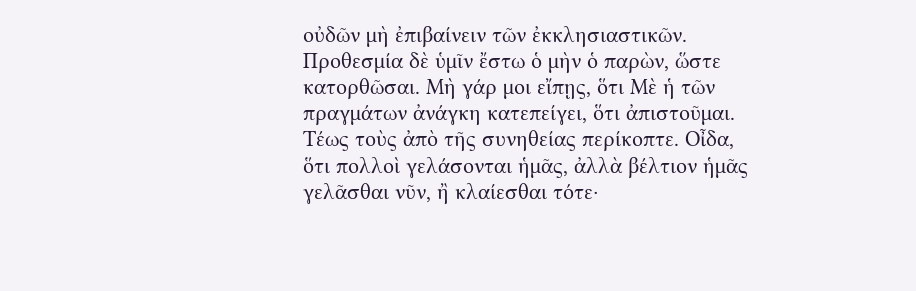οὐδῶν µὴ ἐπιβαίνειν τῶν ἐκκλησιαστικῶν. Προθεσµία δὲ ὑµῖν ἔστω ὁ µὴν ὁ παρὼν, ὥστε κατορθῶσαι. Μὴ γάρ µοι εἴπῃς, ὅτι Μὲ ἡ τῶν πραγµάτων ἀνάγκη κατεπείγει, ὅτι ἀπιστοῦµαι. Τέως τοὺς ἀπὸ τῆς συνηθείας περίκοπτε. Οἶδα, ὅτι πολλοὶ γελάσονται ἡµᾶς, ἀλλὰ βέλτιον ἡµᾶς γελᾶσθαι νῦν, ἢ κλαίεσθαι τότε·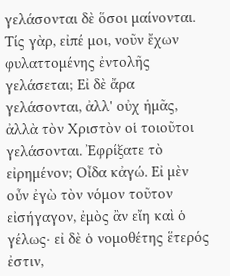γελάσονται δὲ ὅσοι µαίνονται. Τίς γὰρ, εἰπέ µοι, νοῦν ἔχων φυλαττοµένης ἐντολῆς γελάσεται; Εἰ δὲ ἄρα γελάσονται, ἀλλ' οὐχ ἡµᾶς, ἀλλὰ τὸν Χριστὸν οἱ τοιοῦτοι γελάσονται. Ἐφρίξατε τὸ εἰρηµένον; Οἶδα κἀγώ. Εἰ µὲν οὖν ἐγὼ τὸν νόµον τοῦτον εἰσήγαγον, ἐµὸς ἂν εἴη καὶ ὁ γέλως· εἰ δὲ ὁ νοµοθέτης ἕτερός ἐστιν,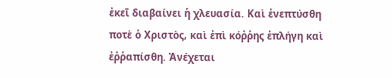ἐκεῖ διαβαίνει ἡ χλευασία. Καὶ ἐνεπτύσθη ποτὲ ὁ Χριστὸς, καὶ ἐπὶ κόῤῥης ἐπλήγη καὶ ἐῤῥαπίσθη. Ἀνέχεται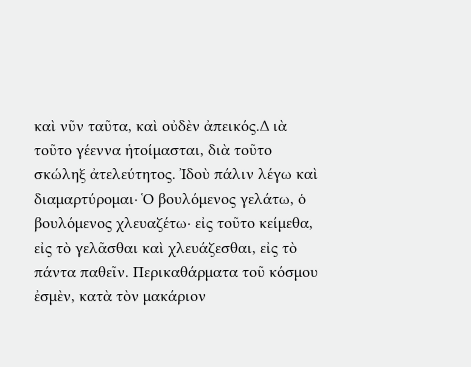καὶ νῦν ταῦτα, καὶ οὐδὲν ἀπεικός.∆ ιὰ τοῦτο γέεννα ἡτοίµασται, διὰ τοῦτο σκώληξ ἀτελεύτητος. Ἰδοὺ πάλιν λέγω καὶ διαµαρτύροµαι· Ὁ βουλόµενος γελάτω, ὁ βουλόµενος χλευαζέτω· εἰς τοῦτο κείµεθα, εἰς τὸ γελᾶσθαι καὶ χλευάζεσθαι, εἰς τὸ πάντα παθεῖν. Περικαθάρµατα τοῦ κόσµου ἐσµὲν, κατὰ τὸν µακάριον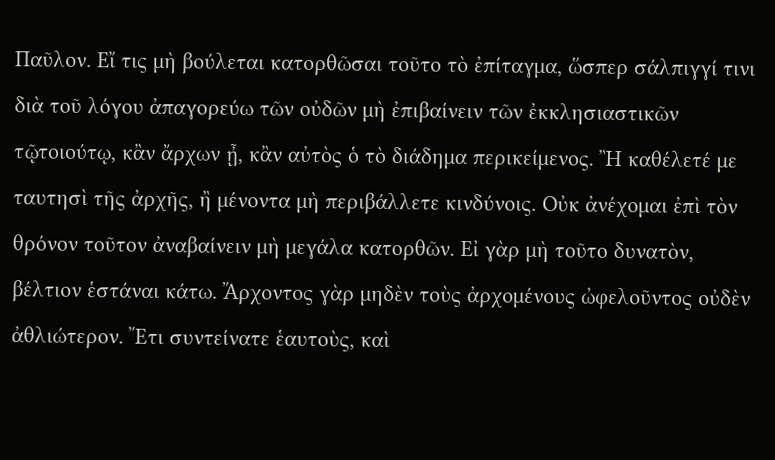Παῦλον. Εἴ τις µὴ βούλεται κατορθῶσαι τοῦτο τὸ ἐπίταγµα, ὥσπερ σάλπιγγί τινι διὰ τοῦ λόγου ἀπαγορεύω τῶν οὐδῶν µὴ ἐπιβαίνειν τῶν ἐκκλησιαστικῶν τῷτοιούτῳ, κἂν ἄρχων ᾖ, κἂν αὐτὸς ὁ τὸ διάδηµα περικείµενος. Ἢ καθέλετέ µε ταυτησὶ τῆς ἀρχῆς, ἢ µένοντα µὴ περιβάλλετε κινδύνοις. Οὐκ ἀνέχοµαι ἐπὶ τὸν θρόνον τοῦτον ἀναβαίνειν µὴ µεγάλα κατορθῶν. Εἰ γὰρ µὴ τοῦτο δυνατὸν, βέλτιον ἑστάναι κάτω. Ἄρχοντος γὰρ µηδὲν τοὺς ἀρχοµένους ὠφελοῦντος οὐδὲν ἀθλιώτερον. Ἔτι συντείνατε ἑαυτοὺς, καὶ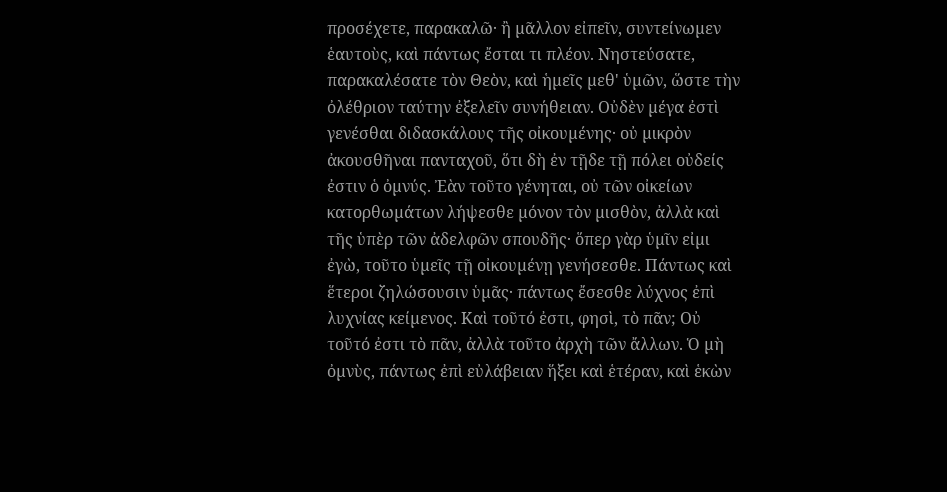προσέχετε, παρακαλῶ· ἢ µᾶλλον εἰπεῖν, συντείνωµεν ἑαυτοὺς, καὶ πάντως ἔσται τι πλέον. Νηστεύσατε, παρακαλέσατε τὸν Θεὸν, καὶ ἡµεῖς µεθ' ὑµῶν, ὥστε τὴν ὀλέθριον ταύτην ἐξελεῖν συνήθειαν. Οὐδὲν µέγα ἐστὶ γενέσθαι διδασκάλους τῆς οἰκουµένης· οὐ µικρὸν ἀκουσθῆναι πανταχοῦ, ὅτι δὴ ἐν τῇδε τῇ πόλει οὐδείς ἐστιν ὁ ὀµνύς. Ἐὰν τοῦτο γένηται, οὐ τῶν οἰκείων κατορθωµάτων λήψεσθε µόνον τὸν µισθὸν, ἀλλὰ καὶ τῆς ὑπὲρ τῶν ἀδελφῶν σπουδῆς· ὅπερ γὰρ ὑµῖν εἰµι ἐγὼ, τοῦτο ὑµεῖς τῇ οἰκουµένῃ γενήσεσθε. Πάντως καὶ ἕτεροι ζηλώσουσιν ὑµᾶς· πάντως ἔσεσθε λύχνος ἐπὶ λυχνίας κείµενος. Καὶ τοῦτό ἐστι, φησὶ, τὸ πᾶν; Οὐ τοῦτό ἐστι τὸ πᾶν, ἀλλὰ τοῦτο ἀρχὴ τῶν ἄλλων. Ὁ µὴ ὀµνὺς, πάντως ἐπὶ εὐλάβειαν ἥξει καὶ ἑτέραν, καὶ ἑκὼν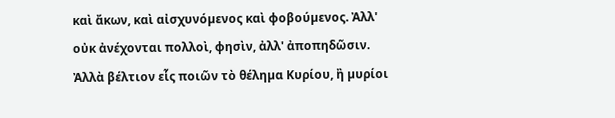καὶ ἄκων, καὶ αἰσχυνόµενος καὶ φοβούµενος. Ἀλλ' οὐκ ἀνέχονται πολλοὶ, φησὶν, ἀλλ' ἀποπηδῶσιν. Ἀλλὰ βέλτιον εἷς ποιῶν τὸ θέληµα Κυρίου, ἢ µυρίοι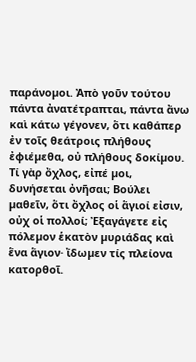παράνοµοι. Ἀπὸ γοῦν τούτου πάντα ἀνατέτραπται, πάντα ἄνω καὶ κάτω γέγονεν, ὅτι καθάπερ ἐν τοῖς θεάτροις πλήθους ἐφιέµεθα, οὐ πλήθους δοκίµου. Τί γὰρ ὄχλος, εἰπέ µοι, δυνήσεται ὀνῆσαι; Βούλει µαθεῖν, ὅτι ὄχλος οἱ ἅγιοί εἰσιν, οὐχ οἱ πολλοί; Ἐξαγάγετε εἰς πόλεµον ἑκατὸν µυριάδας καὶ ἕνα ἅγιον· ἴδωµεν τίς πλείονα κατορθοῖ.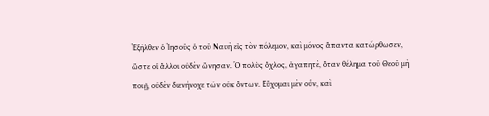Ἐξῆλθεν ὁ Ἰησοῦς ὁ τοῦ Ναυὴ εἰς τὸν πόλεµον, καὶ µόνος ἅπαντα κατώρθωσεν, ὥστε οἱ ἄλλοι οὐδὲν ὤνησαν. Ὁ πολὺς ὄχλος, ἀγαπητὲ, ὅταν θέληµα τοῦ Θεοῦ µὴ ποιῇ, οὐδὲν διενήνοχε τῶν οὐκ ὄντων. Εὔχοµαι µὲν οὖν, καὶ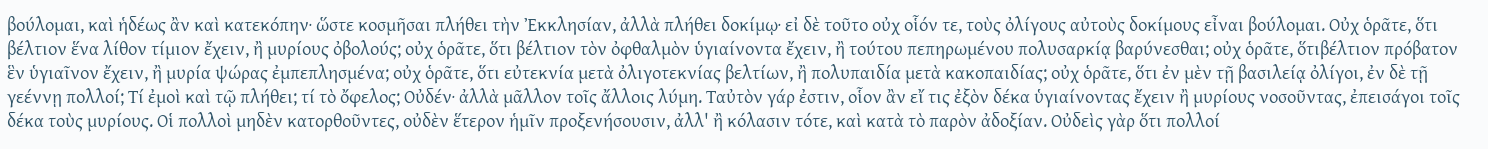βούλοµαι, καὶ ἡδέως ἂν καὶ κατεκόπην· ὥστε κοσµῆσαι πλήθει τὴν Ἐκκλησίαν, ἀλλὰ πλήθει δοκίµῳ· εἰ δὲ τοῦτο οὐχ οἷόν τε, τοὺς ὀλίγους αὐτοὺς δοκίµους εἶναι βούλοµαι. Οὐχ ὁρᾶτε, ὅτι βέλτιον ἕνα λίθον τίµιον ἔχειν, ἢ µυρίους ὀβολούς; οὐχ ὁρᾶτε, ὅτι βέλτιον τὸν ὀφθαλµὸν ὑγιαίνοντα ἔχειν, ἢ τούτου πεπηρωµένου πολυσαρκίᾳ βαρύνεσθαι; οὐχ ὁρᾶτε, ὅτιβέλτιον πρόβατον ἓν ὑγιαῖνον ἔχειν, ἢ µυρία ψώρας ἐµπεπλησµένα; οὐχ ὁρᾶτε, ὅτι εὐτεκνία µετὰ ὀλιγοτεκνίας βελτίων, ἢ πολυπαιδία µετὰ κακοπαιδίας; οὐχ ὁρᾶτε, ὅτι ἐν µὲν τῇ βασιλείᾳ ὀλίγοι, ἐν δὲ τῇ γεέννῃ πολλοί; Τί ἐµοὶ καὶ τῷ πλήθει; τί τὸ ὄφελος; Οὐδέν· ἀλλὰ µᾶλλον τοῖς ἄλλοις λύµη. Ταὐτὸν γάρ ἐστιν, οἷον ἂν εἴ τις ἐξὸν δέκα ὑγιαίνοντας ἔχειν ἢ µυρίους νοσοῦντας, ἐπεισάγοι τοῖς δέκα τοὺς µυρίους. Οἱ πολλοὶ µηδὲν κατορθοῦντες, οὐδὲν ἕτερον ἡµῖν προξενήσουσιν, ἀλλ' ἢ κόλασιν τότε, καὶ κατὰ τὸ παρὸν ἀδοξίαν. Οὐδεὶς γὰρ ὅτι πολλοί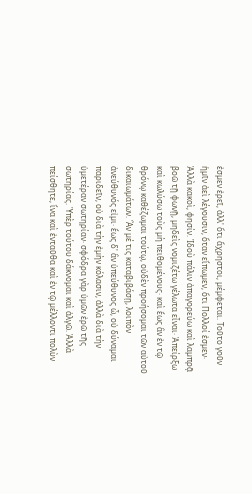ἐσµεν ἐρεῖ, ἀλλ' ὅτι ἄχρηστοι, µέµφεται. Τοῦτο γοῦν ἡµῖν ἀεὶ λέγουσιν, ὅταν εἴπωµεν, ὅτι Πολλοί ἐσµεν· Ἀλλὰ κακοὶ, φησίν. Ἰδοὺ πάλιν ἀπαγορεύω καὶ λαµπρᾷ βοῶ τῇ φωνῇ, µηδεὶς νοµιζέτω γέλωτα εἶναι· Ἀπείρξω καὶ κωλύσω τοὺς µὴ πειθοµένους· καὶ ἕως ἂν ἐν τῷ θρόνῳ καθέζωµαι τούτῳ, οὐδὲν προήσοµαι τῶν αὐτοῦ δικαιωµάτων. Ἂν µέ τις καταβιβάσῃ, λοιπὸν ἀνεύθυνός εἰµι· ἕως δ' ἂν ὑπεύθυνος ὦ, οὐ δύναµαι παριδεῖν, οὐ διὰ τὴν ἐµὴν κόλασιν, ἀλλὰ διὰ τὴν ὑµετέραν σωτηρίαν· σφόδρα γὰρ ὑµῶν ἐρῶ τῆς σωτηρίας. Ὑπὲρ τούτου δάκνοµαι καὶ ἀλγῶ. Ἀλλὰ πείσθητε, ἵνα καὶ ἐνταῦθα καὶ ἐν τῷ µέλλοντι πολὺν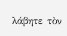λάβητε τὸν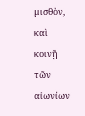µισθὸν, καὶ κοινῇ τῶν αἰωνίων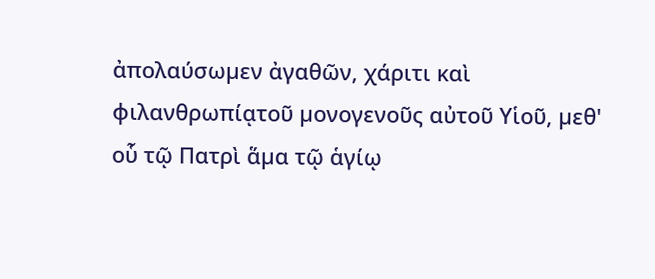ἀπολαύσωµεν ἀγαθῶν, χάριτι καὶ φιλανθρωπίᾳτοῦ µονογενοῦς αὐτοῦ Υἱοῦ, µεθ' οὗ τῷ Πατρὶ ἅµα τῷ ἁγίῳ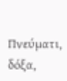Πνεύµατι, δόξα,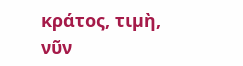κράτος, τιµὴ, νῦν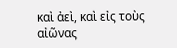καὶ ἀεὶ, καὶ εἰς τοὺς αἰῶνας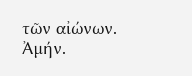τῶν αἰώνων. Ἀµήν.